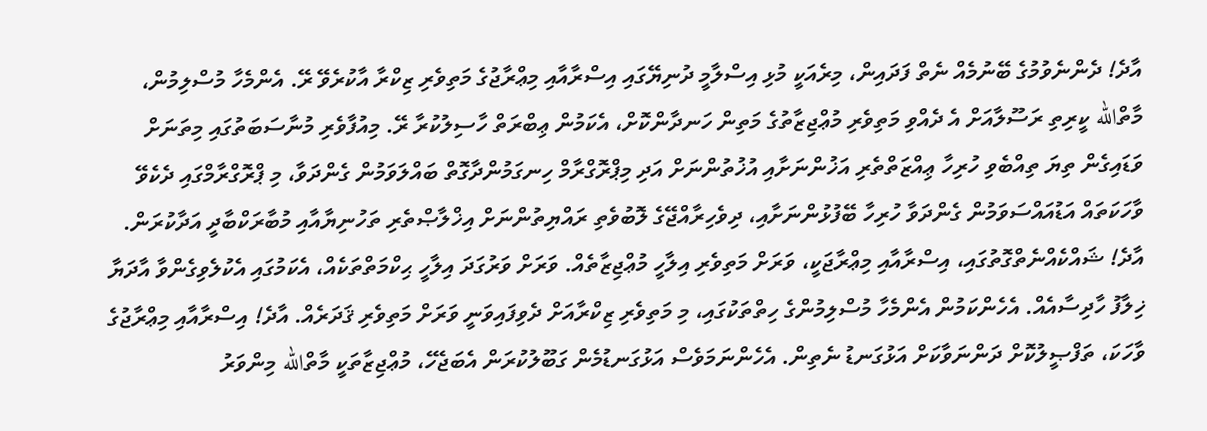އާދެ! ދެންނެވުމުގެ ބޭނުމެއް ނެތް ފަދައިން، މިރެއަކީ މުޅި އިސްލާމީ ދުނިޔޭގައި އިސްރާއާއި މިޢްރާޖުގެ މަތިވެރި ޒިކްރާ އާކުރެވޭ ރޭ. އެންމެހާ މުސްލިމުން، މާތްالله ކީރިތި ރަސޫލާއަށް އެ ދެއްވި މަތިވެރި މުޢްޖިޒާތުގެ މަތިން ހަނދާންކޮށް، އެކަމުން ޢިބްރަތް ހާސިލުކުރާ ރޭ. މިއުފާވެރި މުނާސަބަތުގައި މިތަނަށް ވަޑައިގެން ތިޔަ ތިއްބެވި ހުރިހާ ޢިއްޒަތްތެރި އަޚުންނަށާއި އުޚުތުންނަށް އަދި މިޕްރޮގްރާމް ހިނގަމުންދާގޮތް ބައްލަވަމުން ގެންދަވާ، މި ޕްރޮގްރާމްގައި ދެކެވޭ ވާހަކަތައް އަޑުއައްސަވަމުން ގެންދަވާ ހުރިހާ ބޭފުޅުންނަށާއި، ދިވެހިރާއްޖޭގެ ލޮބުވެތި ރައްޔިތުންނަށް އިޚްލާޞްތެރި ތަހުނިޔާއާއި މުބާރަކްބާދީ އަދާކުރަން.
އާދެ! ޝައްކެއްނެތްގޮތުގައި، އިސްރާއާއި މިޢްރާޖަކީ، ވަރަށް މަތިވެރި އިލާހީ މުޢްޖިޒާތެއް. ވަރަށް ވަރުގަދަ އިލާހީ ޙިކްމަތްތަކެއް، އެކަމުގައި އެކުލެވިގެންވާ އާދަޔާ ޚިލާފު ހާދިސާއެއް. އެހެންކަމުން އެންމެހާ މުސްލިމުންގެ ހިތްތަކުގައި، މި މަތިވެރި ޒިކްރާއަށް ދެވިފައިވަނީ ވަރަށް މަތިވެރި ޤަދަރެއް. އާދެ! އިސްރާއާއި މިޢްރާޖުގެ ވާހަކަ، ތަފްޞީލުކޮށް ދަންނަވާކަށް އަޅުގަނޑު ނެތިން. އެހެންނަމަވެސް އަޅުގަނޑުމެން ގަބޫލުކުރަން އެބަޖެހޭ، މުޢްޖިޒާތަކީ މާތްالله މިންވަރު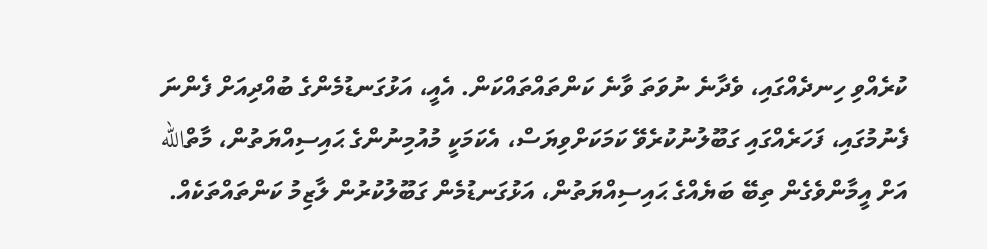ކުރެއްވި ހިނދެއްގައި، ވެދާނެ ނުވަތަ ވާނެ ކަންތައްތައްކަން. އެއީ، އަޅުގަނޑުމެންގެ ބުއްދިއަށް ފެންނަ ފެނުމުގައި، ފަހަރެއްގައި ގަބޫލުނުކުރެވޭ ކަމަކަށްވިޔަސް، އެކަމަކީ މުއުމިނުންގެ ޙައިސިއްޔަތުން، މާތްالله އަށް އީމާންވެގެން ތިބޭ ބަޔެއްގެ ޙައިސިއްޔަތުން، އަޅުގަނޑުމެން ގަބޫލުކުރުން ލާޒިމު ކަންތައްތަކެއް.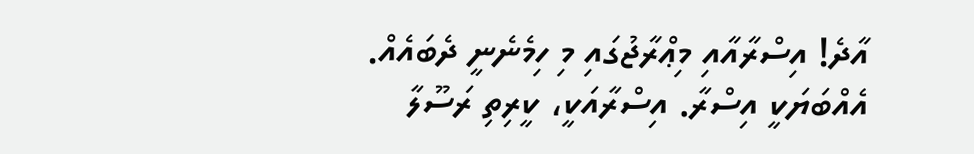އާދެ! އިސްރާއާއި މިޢްރާޖުގައި މި ހިމެނެނީ ދެބައެއް. އެއްބަޔަކީ އިސްރާ. އިސްރާއަކީ، ކީރިތި ރަސޫލާ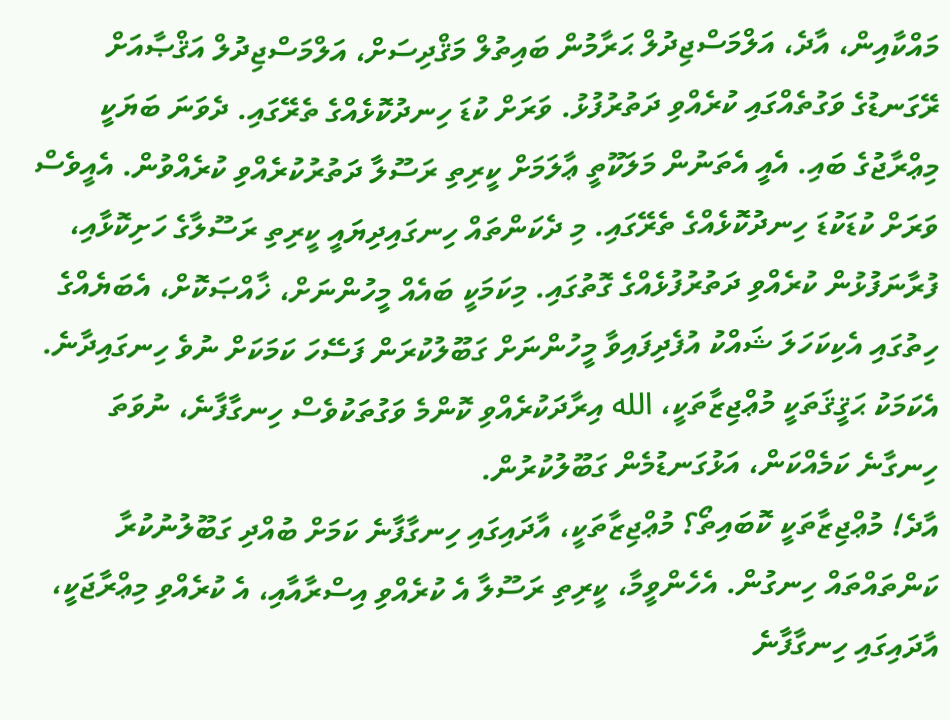މައްކާއިން، އާދެ، އަލްމަސްޖިދުލް ޙަރާމުން ބައިތުލް މަޤްދިސަށް، އަލްމަސްޖިދުލް އަޤްޞާއަށް ރޭގަނޑުގެ ވަގުތެއްގައި ކުރެއްވި ދަތުރުފުޅު. ވަރަށް ކުޑަ ހިނދުކޮޅެއްގެ ތެރޭގައި. ދެވަނަ ބަޔަކީ މިޢްރާޖުގެ ބައި. އެއީ އެތަނުން މަލަކޫތީ ޢާލަމަށް ކީރިތި ރަސޫލާ ދަތުރުކުރެއްވި ކުރެއްވުން. އެއީވެސް ވަރަށް ކުޑަކުޑަ ހިނދުކޮޅެއްގެ ތެރޭގައި. މި ދެކަންތައް ހިނގައިދިޔައީ ކީރިތި ރަސޫލާގެ ހަށިކޮޅާއި، ފުރާނަފުޅުން ކުރެއްވި ދަތުރުފުޅެއްގެ ގޮތުގައި. މިކަމަކީ ބައެއް މީހުންނަށް، ޚާއްޞަކޮށް، އެބަޔެއްގެ ހިތުގައި އެކިކަހަލަ ޝައްކު އުފެދިފައިވާ މީހުންނަށް ގަބޫލުކުރަން ފަސޭހަ ކަމަކަށް ނުވެ ހިނގައިދާނެ. އެކަމަކު ޙަޤީޤަތަކީ މުޢްޖިޒާތަކީ، الله އިރާދަކުރެއްވި ކޮންމެ ވަގުތަކުވެސް ހިނގާފާނެ، ނުވަތަ ހިނގާނެ ކަމެއްކަން، އަޅުގަނޑުމެން ގަބޫލުކުރުން.
އާދެ! މުޢްޖިޒާތަކީ ކޮބައިތޯ؟ މުޢްޖިޒާތަކީ، އާދައިގައި ހިނގާފާނެ ކަމަށް ބުއްދި ގަބޫލުނުކުރާ ކަންތައްތައް ހިނގުން. އެހެންވީމާ، ކީރިތި ރަސޫލާ އެ ކުރެއްވި އިސްރާއާއި، އެ ކުރެއްވި މިޢްރާޖަކީ، އާދައިގައި ހިނގާފާނެ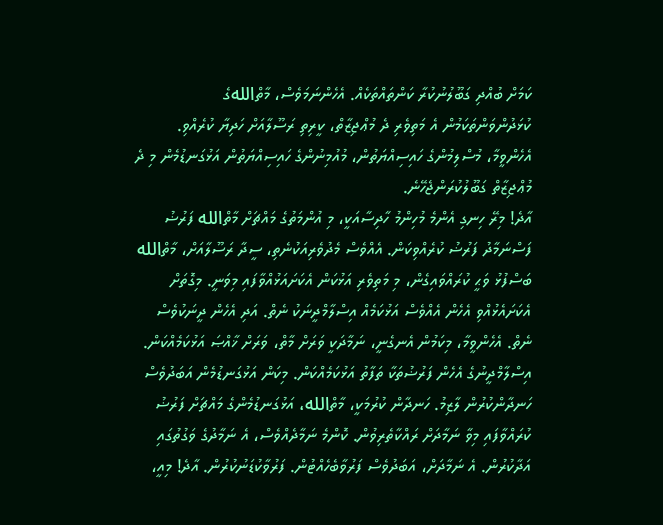ކަމަށް ބުއްދި ގަބޫލުނުކުރާ ކަންތައްތަކެއް. އެހެންނަމަވެސް، މާތްاللهގެ ކުޅަދުންވަންތަކަމުން އެ މަތިވެރި ދެ މުޢްޖިޒާތް، ކީރިތި ރަސޫލާއަށް ހަދިޔާ ކުރެއްވި. އެހެންވީމާ، މުސްލިމުންގެ ހައިސިއްޔަތުން، މުއުމިނުންގެ ހައިސިއްޔަތުން އަޅުގަނޑުމެން މި ދެ މުޢްޖިޒާތް ގަބޫލުކުރަންޖެހޭނެ.
އާދެ! މިރޭ ހިނގި އެންމެ މުހިންމު ހާދިސާއަކީ، މި އުންމަތުގެ މައްޗަށް މާތްالله ފަރުޟު ފަސްނަމާދު ފަރުޟު ކުރެއްވިކަން. އެއްވެސް މެދުވެރިއަކުނެތި، ސީދާ ރަސޫލާއަށް، މާތްالله ބަސްފުޅު ވަޙީ ކުރައްވައިގެން، މި މަތިވެރި އަޅުކަން އެކަށައަޅުއްވާފައި މިވަނީ. މިގޮތަށް އެކަށައެޅުއްވި އެހެން އެއްވެސް އަޅުކަމެއް އިސްލާމްދީނަކު ނެތް. އަދި އެހެން ދީނަކުވެސް ނެތް. އެހެންވީމާ، މިކަމުން އެނގެނީ، ނަމާދަކީ ވަރަށް މާތް، ވަރަށް ޚާއްޞަ އަޅުކަމެއްކަން. އިސްލާމްދީނުގެ އެހެން ފަރުޟުތަކާ ތަފާތު އަޅުކަމެއްކަން. މިކަން އަޅުގަނޑުމެން އަބަދުވެސް ހަނދާންކުރުން ލާޒިމު. ހަނދާން ކުރުމަކީ، މާތްالله، އަޅުގަނޑުމެންގެ މައްޗަށް ފަރުޟު ކުރައްވާފައި މިވާ ނަމާދަށް ރައްކާތެރިވުން. ކޮންމެ ނަމާދެއްވެސް، އެ ނަމާދުގެ ވަގުތުގައި އަދާކުރުން. އެ ނަމާދަށް، އަބަދުވެސް ފަރުވާބެހެއްޓުން. ފަރުވާކުޑަނުކުރުން. އާދެ! މިއީ،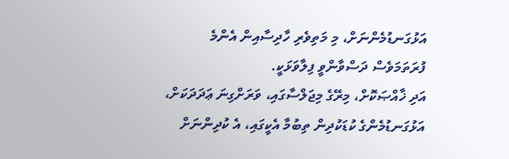އަޅުގަނޑުމެންނަށް، މި މަތިވެރި ހާދިސާއިން އެންމެ ފުރަތަމަވެސް ދަސްވާންވީ ފިލާވަޅަކީ.
އަދި ޚާއްޞަކޮށް، މިރޭގެ މިޖަލްސާގައި، ވަރަށްގިނަ ޢަދަދަކަށް، އަޅުގަނޑުމެންގެ ކުޑަކުދިން ތިބުމާ އެކީގައި، އެ ކުދިންނަށް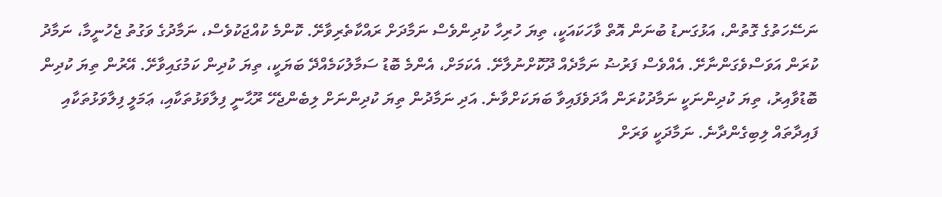ނަސޭހަތުގެ ގޮތުން، އަޅުގަނޑު ބުނަން އޮތް ވާހަކައަކީ، ތިޔަ ހުރިހާ ކުދިންވެސް ނަމާދަށް ރައްކާތެރިވާށޭ. ކޮންމެ ކުއްޖަކުވެސް، ނަމާދުގެ ވަގުތު ޖެހުނީމާ، ނަމާދު ކުރަން އަވަސްވެގަންނާށޭ. އެއްވެސް ފަރުޟު ނަމާދެއް ދޫކޮށްނުލާށޭ. އެކަމަށް، އެންމެ ބޮޑު ސަމާލުކަމެއްދޭ ބަޔަކީ، ތިޔަ ކުދިން ކަމުގައިވާށޭ. އޭރުން ތިޔަ ކުދިން ބޮޑުވާއިރު، ތިޔަ ކުދިންނަކީ ނަމާދުކުރަން އާދަވެފައިވާ ބަޔަކަށްވާނެ. އަދި ނަމާދުން ތިޔަ ކުދިންނަށް ލިބެންޖެހޭ ރޫޙާނީ ފިލާވަޅުތަކާއި، ޢަމަލީ ފިލާވަޅުތަކާއި ފައިދާތައް ލިބިގެންދާނެ. ނަމާދަކީ ވަރަށް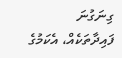ގިނަގުނަ ފައިދާތަކެއް، އެކަމުގެ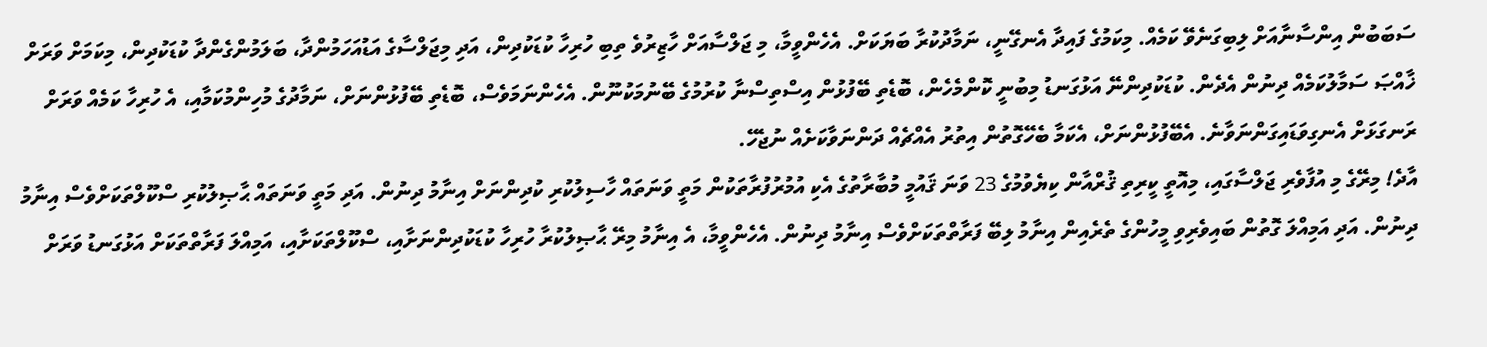ސަބަބުން އިންސާނާއަށް ލިބިގަނެވޭ ކަމެއް. މިކަމުގެ ފައިދާ އެނގޭނީ، ނަމާދުކުރާ ބަޔަކަށް. އެހެންވީމާ، މި ޖަލްސާއަށް ހާޒިރުވެ ތިބި ހުރިހާ ކުޑަކުދިން، އަދި މިޖަލްސާގެ އަޑުއަހަމުންދާ، ބަލަމުންގެންދާ ކުޑަކުދިން، މިކަމަށް ވަރަށް ޚާއްޞަ ސަމާލުކަމެއް ދިނުން އެދެން. ކުޑަކުދިންނޭ އަޅުގަނޑު މިބުނީ ކޮންމެހެން، ބޮޑެތި ބޭފުޅުން އިސްތިސްނާ ކުރުމުގެ ބޭނުމަކުނޫން. އެހެންނަމަވެސް، ބޮޑެތި ބޭފުޅުންނަށް، ނަމާދުގެ މުހިންމުކަމާއި، އެ ހުރިހާ ކަމެއް ވަރަށް ރަނގަޅަށް އެނގިވަޑައިގަންނަވާނެ. އެބޭފުޅުންނަށް، އެކަމާ ބެހޭގޮތުން އިތުރު އެއްޗެއް ދަންނަވާކަށެއް ނުޖެހޭ.
އާދެ! މިރޭގެ މި އުފާވެރި ޖަލްސާގައި، މިއޮތީ ކީރިތި ޤުރްއާން ކިޔެވުމުގެ 23 ވަނަ ޤައުމީ މުބާރާތުގެ އެކި އުމުރުފުރާތަކުން މަތީ ވަނަތައް ހާސިލުކުރި ކުދިންނަށް އިނާމު ދިނުން. އަދި މަތީ ވަނަތައް ޙާޞިލުކުރި ސްކޫލްތަކަށްވެސް އިނާމު ދިނުން. އަދި އަމިއްލަ ގޮތުން ބައިވެރިވި މީހުންގެ ތެރެއިން އިނާމު ލިބޭ ފަރާތްތަކަށްވެސް އިނާމު ދިނުން. އެހެންވީމާ، އެ އިނާމު މިރޭ ޙާޞިލުކުރާ ހުރިހާ ކުޑަކުދިންނަށާއި، ސްކޫލްތަކަށާއި، އަމިއްލަ ފަރާތްތަކަށް އަޅުގަނޑު ވަރަށް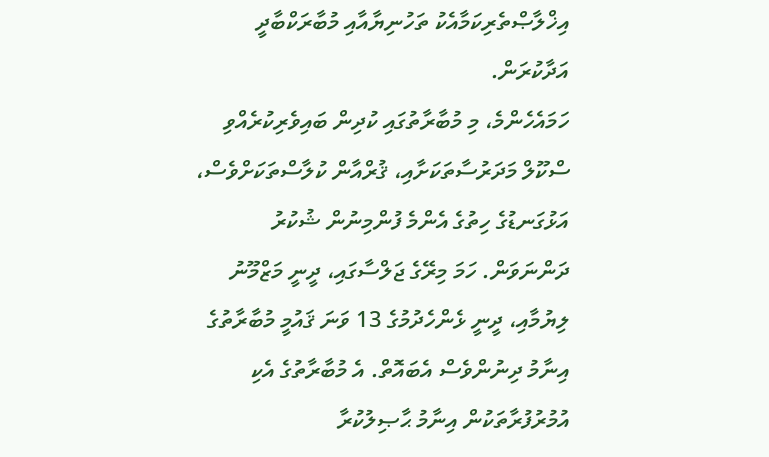އިޚްލާޞްތެރިކަމާއެކު ތަހުނިޔާއާއި މުބާރަކްބާދީ އަދާކުރަން.
ހަމައެހެންމެ، މި މުބާރާތުގައި ކުދިން ބައިވެރިކުރެއްވި ސްކޫލް މަދަރުސާތަކަށާއި، ޤުރްއާން ކުލާސްތަކަށްވެސް، އަޅުގަނޑުގެ ހިތުގެ އެންމެ ފުންމިނުން ޝުކުރު ދަންނަވަން. ހަމަ މިރޭގެ ޖަލްސާގައި، ދީނީ މަޒްމޫނު ލިޔުމާއި، ދީނީ ޅެންހެދުމުގެ 13 ވަނަ ޤައުމީ މުބާރާތުގެ އިނާމު ދިނުންވެސް އެބައޮތް. އެ މުބާރާތުގެ އެކި އުމުރުފުރާތަކުން އިނާމު ޙާޞިލުކުރާ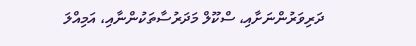ދަރިވަރުންނަށާއި، ސްކޫލް މަދަރުސާތަކުންނާއި، އަމިއްލަ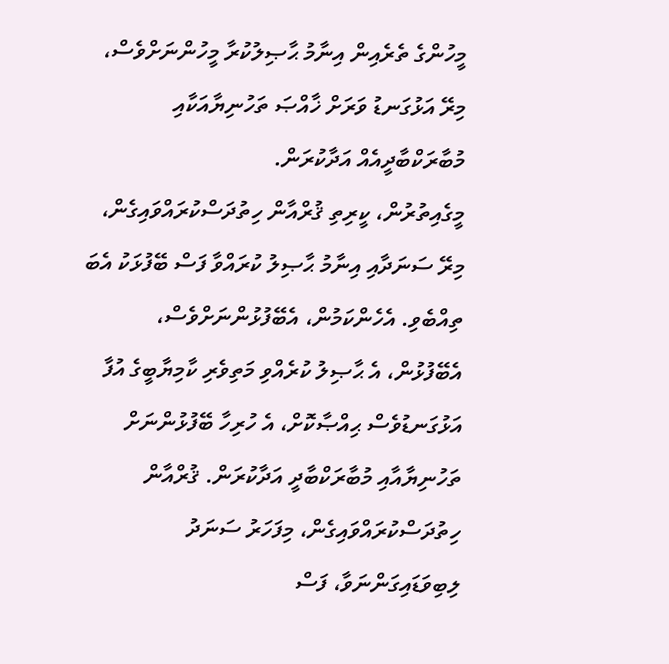މީހުންގެ ތެރެއިން އިނާމު ޙާޞިލުކުރާ މީހުންނަށްވެސް، މިރޭ އަޅުގަނޑު ވަރަށް ޚާއްޞަ ތަހުނިޔާއަކާއި މުބާރަކްބާދީއެއް އަދާކުރަން.
މީގެއިތުރުން، ކީރިތި ޤުރްއާން ހިތުދަސްކުރައްވައިގެން، މިރޭ ސަނަދާއި އިނާމު ޙާޞިލު ކުރައްވާ ފަސް ބޭފުޅަކު އެބަ ތިއްބެވި. އެހެންކަމުން، އެބޭފުޅުންނަށްވެސް، އެބޭފުޅުން، އެ ޙާޞިލު ކުރެއްވި މަތިވެރި ކާމިޔާބީގެ އުފާ އަޅުގަނޑުވެސް ޙިއްޞާކޮށް، އެ ހުރިހާ ބޭފުޅުންނަށް ތަހުނިޔާއާއި މުބާރަކްބާދީ އަދާކުރަން. ޤުރްއާން ހިތުދަސްކުރައްވައިގެން، މިފަހަރު ސަނަދު ލިބިވަޑައިގަންނަވާ، ފަސް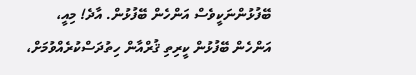ބޭފުޅުންނަކީވެސް އަންހެން ބޭފުޅުން. އާދެ! މިއީ، އަންހެން ބޭފުޅުން ކީރިތި ޤުރްއާން ހިތުދަސްކުރެއްވުމަށް،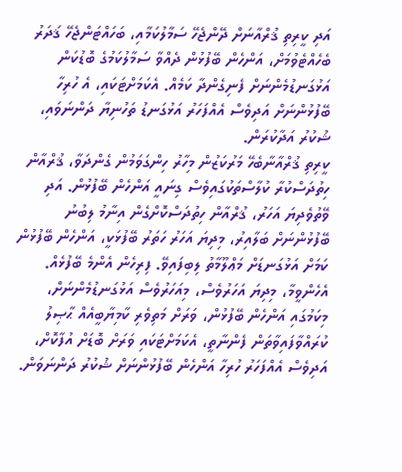އަދި ކީރިތި ޤުރްއާނަށް ދޭންޖެހޭ ސަމާލުކަމާއި، ބަހައްޓަންޖެހޭ ޤަދަރު ބެހެއްޓެވުމަށް، އަންހެން ބޭފުޅުން ދެއްވާ ސަމާލުކަމުގެ ބޮޑުކަން އަޅުގަނޑުމެންނަށް ފެނިގެންދާ ކަމެއް. އެކަމަށްޓަކައި، އެ ހުރިހާ ބޭފުޅުންނަށް އަދިވެސް އެއްފަހަރު އަޅުގަނޑު ތަހުނިޔާ ދަންނަވައި، ޝުކުރު އަދާކުރަން.
ކީރިތި ޤުރްއާނާބެހޭ މަރުކަޒުން މިހާރު ހިންގަވަމުން ގެންދަވާ، ޤުރްއާން ހިތުދަސްކުރާ ކުލާސްތަކުގައިވެސް ގިނައީ އަންހެން ބޭފުޅުން. އަދި ވޭތުވެދިޔަ އަހަރު، ޤުރްއާން ހިތުދަސްކޮށްގެން އިނާމު ލިބުނު ބޭފުޅުންނަށް ބަލާއިރު، މިދިޔަ އަހަރު ހަތަރު ބޭފުޅަކީ، އަންހެން ބޭފުޅުން ކަމަށް އަޅުގަނޑަށް މަޢްލޫމާތު ލިބިފައިވޭ. ފިރިހެން އެންމެ ބޭފުޅެއް. އެހެންވީމާ، މިދިޔަ އަހަރުވެސް، މިއަހަރުވެސް އަޅުގަނޑުމެންނަށް، މިކަމުގައި އަންހެން ބޭފުޅުން، ވަރަށް މަތިވެރި ކާމިޔާބީއެއް ޙާޞިލު ކުރައްވާފައިވާތަން ފެންނާތީ، އެކަމަށްޓަކައި ވަރަށް ބޮޑަށް އުފާކޮށް، އަދިވެސް އެއްފަހަރު ހުރިހާ އަންހެން ބޭފުޅުންނަށް ޝުކުރު ދަންނަވަން.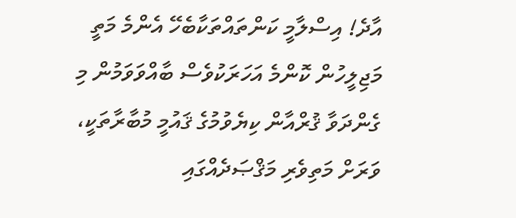އާދެ! އިސްލާމީ ކަންތައްތަކާބެހޭ އެންމެ މަތީ މަޖިލީހުން ކޮންމެ އަހަރަކުވެސް ބާއްވަވަމުން މި ގެންދަވާ ޤުރްއާން ކިޔެވުމުގެ ޤައުމީ މުބާރާތަކީ، ވަރަށް މަތިވެރި މަޤްޞަދެއްގައި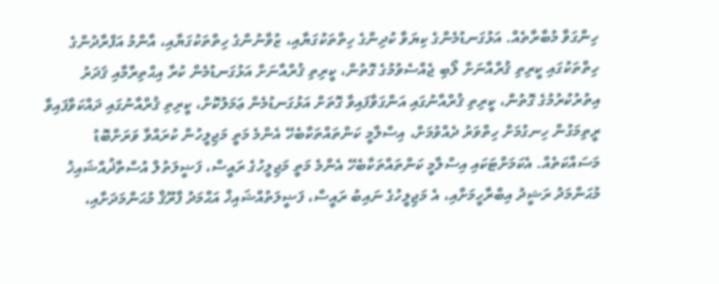ހިންގަވާ މުބާރާތެއް. އަޅުގަނޑުމެންގެ ކިޔަވާ ކުދިންގެ ހިތްތަކުގަޔާއި، ޒުވާނުންގެ ހިތްތަކުގަޔާއި، އާންމު އަފްރާދުންގެ ހިތްތަކުގައި ކީރިތި ޤުރްއާނަށް ލޯބި ޖެއްސެވުމުގެ ގޮތުން، ކީރިތި ޤުރްއާނަށް އަޅުގަނޑުމެން ކުރާ އިޙްތިރާމާއި ޤަދަރު އިތުރުކުރުމުގެ ގޮތުން، ކީރިތި ޤުރްއާނުގައި އަންގަވާފައިވާ ގޮތަށް އަޅުގަނޑުމެން ޢަމަލުކޮށް، ކީރިތި ޤުރްއާނުގައި ދައްކަވާފައިވާ ރީތިމަގުން ހިނގުމަށް ހިތްވަރު ދެއްވުމަށް، އިސްލާމީ ކަންތައްތަކާބެހޭ އެންމެ މަތީ މަޖިލީހުން ކުރައްވާ ވަރަށްބޮޑު މަސައްކަތެއް. އެކަމަށްޓަކައި އިސްލާމީ ކަންތައްތަކާބެހޭ އެންމެ މަތީ މަޖިލީހުގެ ރައީސް، ފަޟީލަތުލް އުސްތާޛުއްޝައިޚު މުޙަންމަދު ރަޝީދު އިބްރާހީމަށާއި، އެ މަޖިލީހުގެ ނައިބު ރައީސް، ފަޟީލަތުއްޝައިޚް އަޙްމަދު ފާރޫޤް މުޙަންމަދަށާއި،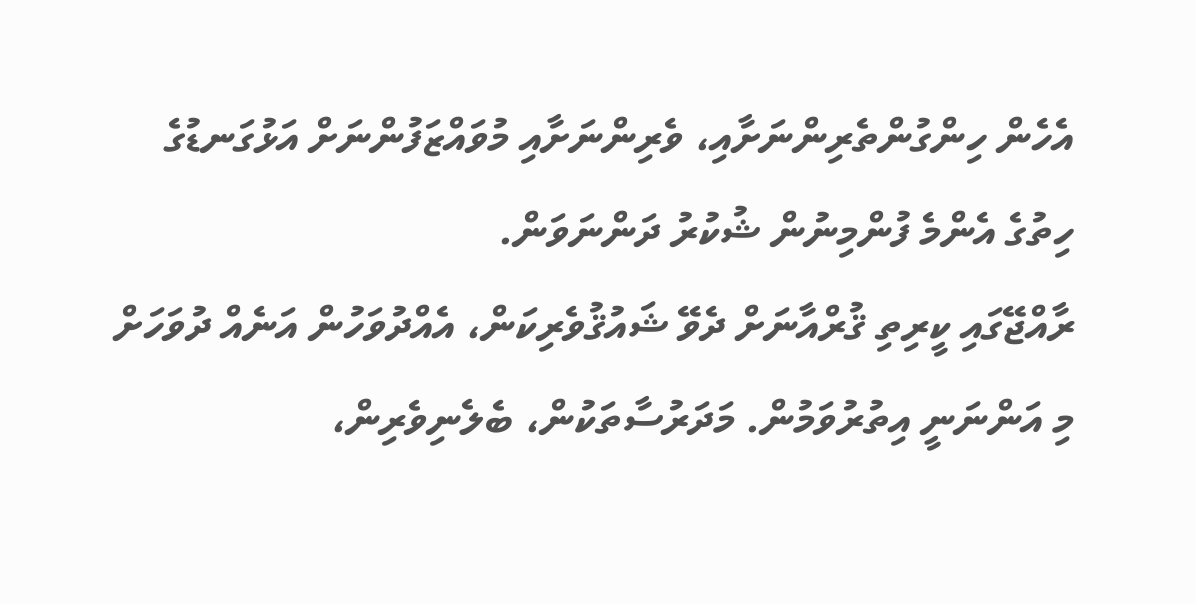އެހެން ހިންގުންތެރިންނަށާއި، ވެރިންނަށާއި މުވައްޒަފުންނަށް އަޅުގަނޑުގެ ހިތުގެ އެންމެ ފުންމިނުން ޝުކުރު ދަންނަވަން.
ރާއްޖޭގައި ކީރިތި ޤުރްއާނަށް ދެވޭ ޝައުޤުވެރިކަން، އެއްދުވަހުން އަނެއް ދުވަހަށް މި އަންނަނީ އިތުރުވަމުން. މަދަރުސާތަކުން، ބެލެނިވެރިން،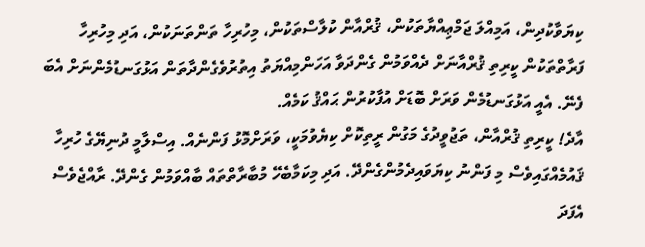ކިޔަވާކުދިން، އަމިއްލަ ޖަމްޢިއްޔާތަކުން، ޤުރްއާން ކުލާސްތަކުން، މިހުރިހާ ތަންތަނަކުން، އަދި މިހުރިހާ ފަރާތްތަކުން ކީރިތި ޤުރްއާނަށް ދެއްވަމުން ގެންދަވާ އަހަންމިއްޔަތު އިތުރުވެގެންދާތަން އަޅުގަނޑުމެންނަށް އެބަ ފެނޭ. އެއީ އަޅުގަނޑުމެން ވަރަށް ބޮޑަށް އުފާކުރުން ޙައްޤު ކަމެއް.
އާދެ! ކީރިތި ޤުރްއާން، ތަޖުވީދުގެ މަގުން ރީތިކޮށް ކިޔެވުމަކީ، ވަރަށްމޮޅު ފަންނެއް. އިސްލާމީ ދުނިޔޭގެ ހުރިހާ ޤައުމެއްގައިވެސް މި ފަންނު ކިޔަވައިދެމުންގެންދޭ. އަދި މިކަމާބެހޭ މުބާރާތްތައް ބާއްވަމުން ގެންދޭ. ރާއްޖެވެސް އެފަދަ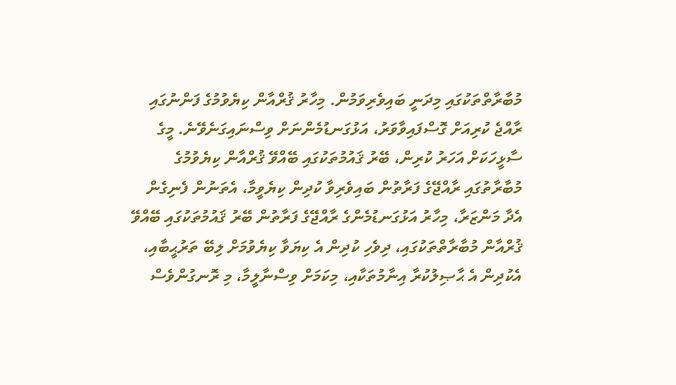މުބާރާތްތަކުގައި މިދަނީ ބައިވެރިވަމުން. މިހާރު ޤުރްއާން ކިޔެވުމުގެ ފަންނުގައި ރާއްޖެ ކުރިއަށް ގޮސްފައިވާވަރު، އަޅުގަނޑުމެންނަށް ވިސްނައިގަނެވޭނެ. މީގެ ސާޅީހަކަށް އަހަރު ކުރިން، ބޭރު ޤައުމުތަކުގައި ބޭއްވޭ ޤުރްއާން ކިޔެވުމުގެ މުބާރާތުގައި ރާއްޖޭގެ ފަރާތުން ބައިވެރިވާ ކުދިން ކިޔެވީމާ، އެތަނުން ފެނިގެން އެދާ މަންޒަރާ، މިހާރު އަޅުގަނޑުމެންގެ ރާއްޖޭގެ ފަރާތުން ބޭރު ޤައުމުތަކުގައި ބޭއްވޭ ޤުރްއާން މުބާރާތްތަކުގައި، ދިވެހި ކުދިން އެ ކިޔަވާ ކިޔެވުމަށް ލިބޭ ތަރުޙީބާއި، އެކުދިން އެ ޙާޞިލުކުރާ އިނާމުތަކާއި، މިކަމަށް ވިސްނާލީމާ، މި ރޮނގުންވެސް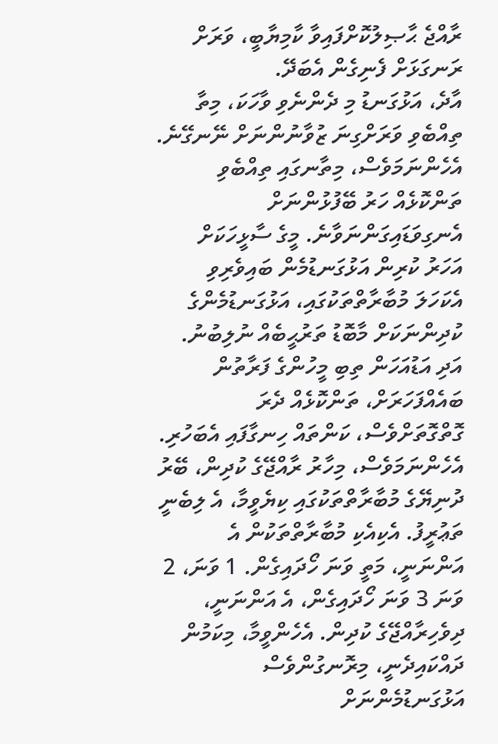ރާއްޖެ ޙާޞިލުކޮށްފައިވާ ކާމިޔާބީ، ވަރަށް ރަނގަޅަށް ފެނިގެން އެބަދޭ.
އާދެ، އަޅުގަނޑު މި ދެންނެވި ވާހަކަ، މިތާ ތިއްބެވި ވަރަށްގިނަ ޒުވާނުންނަށް ނޭނގޭނެ. އެހެންނަމަވެސް، މިތާނގައި ތިއްބެވި ތަންކޮޅެއް ހަރު ބޭފުޅުންނަށް އެނގިވަޑައިގަންނަވާނެ. މީގެ ސާޅީހަކަށް އަހަރު ކުރިން އަޅުގަނޑުމެން ބައިވެރިވި އެކަހަލަ މުބާރާތްތަކުގައި، އަޅުގަނޑުމެންގެ ކުދިންނަކަށް މާބޮޑު ތަރުޙީބެއް ނުލިބުނު. އަދި އަޑުއަހަން ތިބި މީހުންގެ ފަރާތުން ބައެއްފަހަރަށް، ތަންކޮޅެއް ދެރަ ގޮތްގޮތަށްވެސް، ކަންތައް ހިނގާފައި އެބަހުރި. އެހެންނަމަވެސް، މިހާރު ރާއްޖޭގެ ކުދިން، ބޭރު ދުނިޔޭގެ މުބާރާތްތަކުގައި ކިޔެވީމާ، އެ ލިބެނީ ތަޢުރީފު. އެކިއެކި މުބާރާތްތަކުން އެ އަންނަނީ، މަތީ ވަނަ ހޯދައިގެން. 1 ވަނަ، 2 ވަނަ 3 ވަނަ ހޯދައިގެން، އެ އަންނަނީ، ދިވެހިރާއްޖޭގެ ކުދިން. އެހެންވީމާ، މިކަމުން ދައްކައިދެނީ، މިރޮނގުންވެސް އަޅުގަނޑުމެންނަށް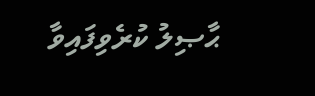ޙާޞިލު ކުރެވިފައިވާ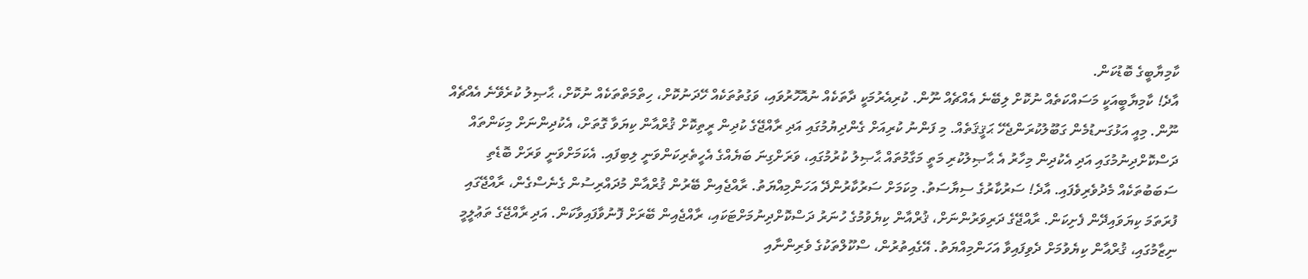ކާމިޔާބީގެ ބޮޑުކަން.
އާދެ! ކާމިޔާބީއަކީ މަސައްކަތެއް ނުކޮށް ލިބޭނެ އެއްޗެއް ނޫން. ކުރިއެރުމަކީ ދާތަކެއް ނުއޮހޮރުވައި، ވަގުތުތަކެއް ހޭދަނުކޮށް، ހިތްމަތްތަކެއް ނުކޮށް، ޙާޞިލު ކުރެވޭނެ އެއްޗެއް ނޫން. މިއީ އަޅުގަނޑުމެން ގަބޫލުކުރަންޖެހޭ ޙަޤީޤަތެއް. މި ފަންނު ކުރިއަށް ގެންދިޔުމުގައި އަދި ރާއްޖޭގެ ކުދިން ރީތިކޮށް ޤުރްއާން ކިޔަވާ ގޮތަށް، އެކުދިންނަށް މިކަންތައް ދަސްކޮށްދިނުމުގައި އަދި އެކުދިން މިހާރު އެ ޙާޞިލުކުރި މަތީ މަގާމުތައް ޙާޞިލު ކުރުމުގައި، ވަރަށްގިނަ ބަޔެއްގެ އެހީތެރިކަންވަނީ ލިބިފައި. އެކަމަށްވަނީ ވަރަށް ބޮޑެތި ސަބަބުތަކެއް މެދުވެރިވެފައި. އާދެ! ސަރުކާރުގެ ސިޔާސަތު. މިކަމަށް ސަރުކާރުންދޭ އަހަންމިއްޔަތު. ރާއްޖެއިން ބޭރުން ޤުރްއާން މުދައްރިސުން ގެނެސްގެން، ރާއްޖޭގައި ފުރަތަމަ ކިޔަވައިދޭން ފެށިކަން. ރާއްޖޭގެ ދަރިވަރުންނަށް، ޤުރްއާން ކިޔެވުމުގެ ހުނަރު ދަސްކޮށްދިނުމަށްޓަކައި، ރާއްޖެއިން ބޭރަށް ފޮނުވާފައިވާކަން. އަދި ރާއްޖޭގެ ތަޢުލީމީ ނިޒާމުގައި، ޤުރްއާން ކިޔެވުމަށް ދެވިފައިވާ އަހަންމިއްޔަތު. އޭގެއިތުރުން، ސްކޫލްތަކުގެ ވެރިންނާއި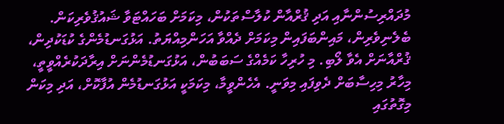މުދައްރިސުންނާއި އަދި ޤުރްއާން ކުލާސްތަކުން، މިކަމަށް ބަހައްޓަވާ ޝައުޤުވެރިކަން. ބެލެނިވެރިން، މައިންބަފައިން މިކަމަށް ދެއްވާ އަހަންމިއްޔަތު. އަޅުގަނޑުމެންގެ ކުޑަކުދިން، ޤުރްއާނަށް އެވާ ލޯބި. މި ހުރިހާ ކަމެއްގެ ސަބަބުން، އަޅުގަނޑުމެންނަށް އިރާދަކުރެއްވީތީ، މިހާރު މިހިސާބަށް ދެވިފައި މިވަނީ. އެހެންވީމާ، މިކަމަކީ އަޅުގަނޑުމެން އުފާކޮށް، އަދި މިކަން މިގޮތުގައި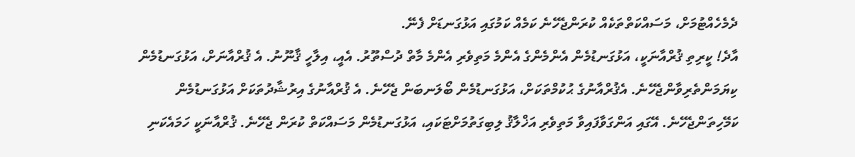ދެމެހެއްޓުމަށް، މަސައްކަތްތަކެއް ކުރަންޖެހޭނެ ކަމެއް ކަމުގައި އަޅުގަނޑަށް ފެނޭ.
އާދެ! ކީރިތި ޤުރްއާނަކީ، އަޅުގަނޑުމެން އެންމެންގެ އެންމެ މަތިވެރި އެންމެ މާތް ދުސްތޫރު. އެއީ، އިލާހީ ޤާނޫނު. އެ ޤުރްއާނަށް، އަޅުގަނޑުމެން ކިޔަމަންތެރިވާންޖެހޭނެ. އެޤުރްއާނުގެ ޙުކުމްތަކަށް، އަޅުގަނޑުމެން ބޯލަނބަން ޖެހޭނެ. އެ ޤުރްއާނުގެ އިރުޝާދުތަކަށް އަޅުގަނޑުމެން ކަމޭހިތަންޖެހޭނެ. އޭގައި އަންގަވާފައިވާ މަތިވެރި އަޚްލާޤު ލިބިގަތުމަށްޓަކައި، އަޅުގަނޑުމެން މަސައްކަތް ކުރަން ޖެހޭނެ. ޤުރްއާނަކީ ހަމައެކަނި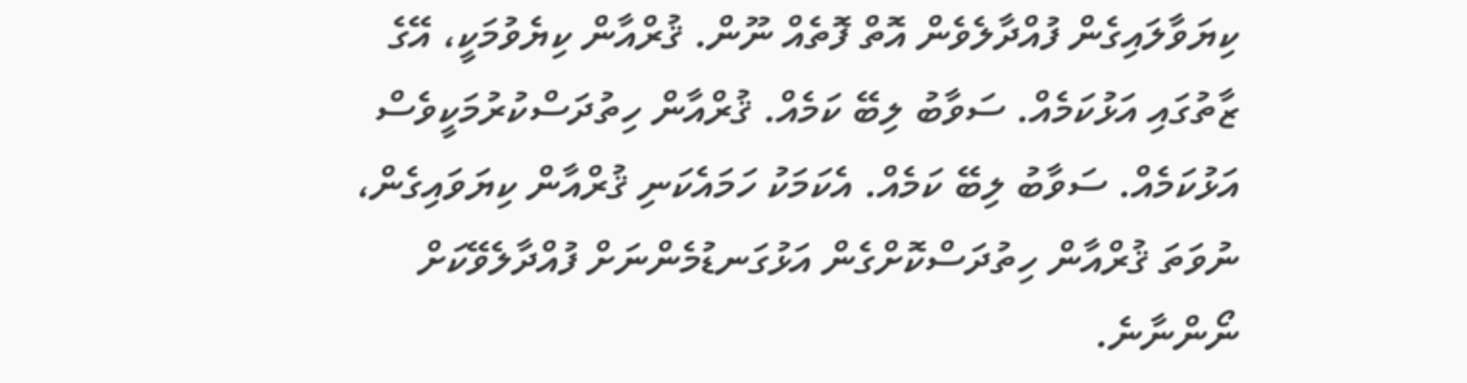ކިޔަވާލައިގެން ފުއްދާލެވެން އޮތް ފޮތެއް ނޫން. ޤުރްއާން ކިޔެވުމަކީ، އޭގެ ޒާތުގައި އަޅުކަމެއް. ސަވާބު ލިބޭ ކަމެއް. ޤުރްއާން ހިތުދަސްކުރުމަކީވެސް އަޅުކަމެއް. ސަވާބު ލިބޭ ކަމެއް. އެކަމަކު ހަމައެކަނި ޤުރްއާން ކިޔަވައިގެން، ނުވަތަ ޤުރްއާން ހިތުދަސްކޮށްގެން އަޅުގަނޑުމެންނަށް ފުއްދާލެވޭކަށް ނޯންނާނެ.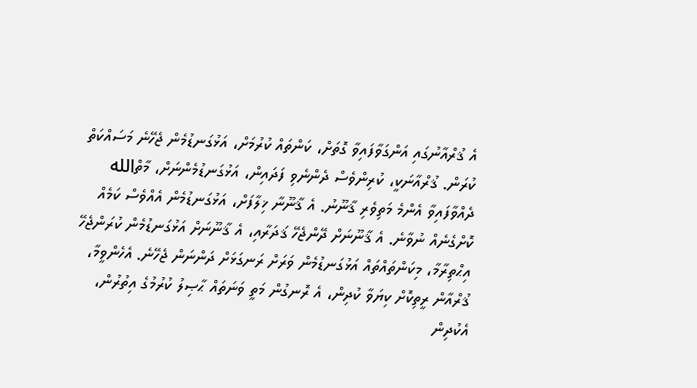އެ ޤުރްއާނުގައި އަންގަވާފައިވާ ގޮތަށް، ކަންތައް ކުރުމަށް، އަޅުގަނޑުމެން ޖެހޭނެ މަސައްކަތް ކުރަން. ޤުރްއާނަކީ، ކުރިންވެސް ދެންނެވި ފަދައިން، އަޅުގަނޑުމެންނަށް، މާތްالله ދެއްވާފައިވާ އެންމެ މަތިވެރި ޤާނޫނު. އެ ޤާނޫނާ ޚިލާފަށް، އަޅުގަނޑުމެން އެއްވެސް ކަމެއް ކޮށްގެނެއް ނުވާނެ. އެ ޤާނޫނަށް ދޭންޖެހޭ ޤަދަރާއި، އެ ޤާނޫނަށް އަޅުގަނޑުމެން ކުރަންޖެހޭ އިޙްތިރާމާ، މިކަންތައްތައް އަޅުގަނޑުމެން ވަރަށް ރަނގަޅަށް ދަންނަން ޖެހޭނެ. އެހެންވީމާ، ޤުރްއާން ރީތިކޮށް ކިޔަވާ ކުދިން، އެ ރޮނގުން މަތީ ވަނަތައް ޙާޞިލު ކުރުމުގެ އިތުރުން، އެކުދިން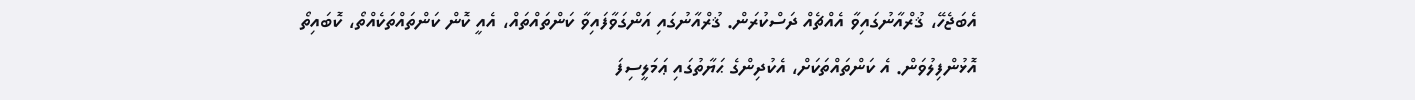އެބަޖެހޭ، ޤުރްއާނުގައިވާ އެއްޗެއް ދަސްކުރަން. ޤުރްއާނުގައި އަންގަވާފައިވާ ކަންތައްތައް، އެއީ ކޮން ކަންތައްތަކެއްތޯ، ކޮބައިތޯ އޮޅުންފިލުވަން. އެ ކަންތައްތަކަށް، އެކުދިންގެ ޙަޔާތުގައި ޢަމަލީސިފަ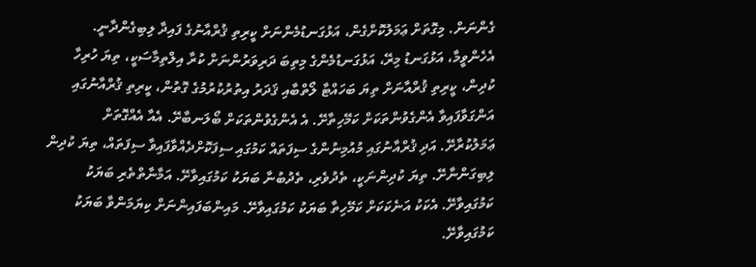ގެންނަން. މިގޮތަށް ޢަމަލުކޮށްގެން، އަޅުގަނޑުމެންނަށް ކީރިތި ޤުރްއާނުގެ ފައިދާ ލިބިގެންދާނީ.
އެހެންވީމާ، އަޅުގަނޑު މިރޭ، އަޅުގަނޑުމެންގެ މިތިބަ ދަރިވަރުންނަށް ކުރާ އިލްތިމާސަކީ، ތިޔަ ހުރިހާ ކުދިން، ކީރިތި ޤުރްއާނަށް ތިޔަ ބަހައްޓާ ލޯތްބާއި ޤަދަރު އިތުރުކުރުމުގެ ގޮތުން، ކީރިތި ޤުރްއާނުގައި އަންގަވާފައިވާ އެންގެވުންތަކަށް ކަމޭހިތާށޭ. އެ އެންގެވުންތަކަށް ބޯލަނބާށޭ. އެއާ އެއްގޮތަށް ޢަމަލުކުރާށޭ. އަދި ޤުރްއާނުގައި މުއުމިނުންގެ ސިފަތައް ކަމުގައި ސިފަކޮށްދެއްވާފައިވާ ސިފަތައް، ތިޔަ ކުދިން ލިބިގަންނާށޭ. ތިޔަ ކުދިންނަކީ، ތެދުވެރި، ތެދުބުނާ ބަޔަކު ކަމުގައިވާށޭ. އަމާނާތްތެރި ބަޔަކު ކަމުގައިވާށޭ. އެކަކު އަނެކަކަށް ކަމޭހިތާ ބަޔަކު ކަމުގައިވާށޭ. މައިންބަފައިންނަށް ކިޔަމަންވާ ބަޔަކު ކަމުގައިވާށޭ.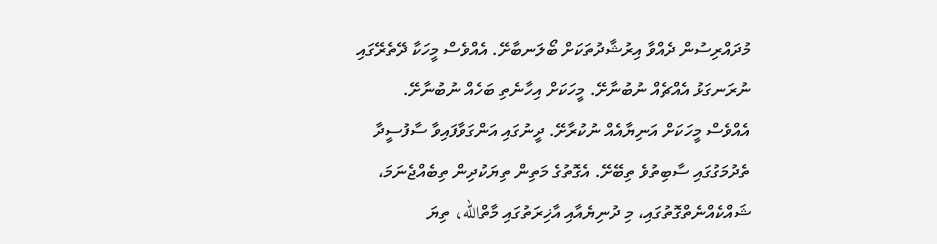މުދައްރިސުން ދެއްވާ އިރުޝާދުތަކަށް ބޯލަނބާށޭ. އެއްވެސް މީހަކާ ދޭތެރޭގައި ނުރަނގަޅު އެއްޗެއް ނުބުނާށޭ. މީހަކަށް އިހާނެތި ބަހެއް ނުބުނާށޭ. އެއްވެސް މީހަކަށް އަނިޔާއެއް ނުކުރާށޭ. ދީނުގައި އަންގަވާފައިވާ ސާފުސީދާ ތެދުމަގުގައި ސާބިތުވެ ތިބޭށޭ. އެގޮތުގެ މަތިން ތިޔަކުދިން ތިބެއްޖެނަމަ، ޝައްކެއްނެތްގޮތުގައި، މި ދުނިޔެއާއި އާޚިރަތުގައި މާތްالله، ތިޔަ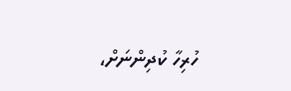ހުރިހާ ކުދިންނަށް،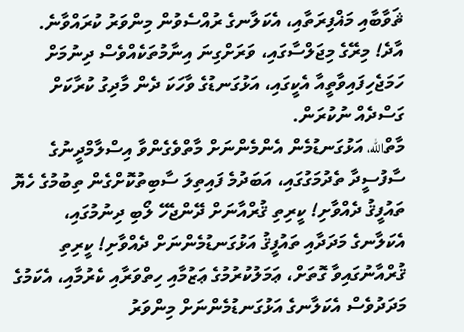ޘަވާބާއި މަޣްފިރަތާއި، އެކަލާނގެ ރުއްސެވުން މިންވަރު ކުރައްވާނެ.
އާދެ! މިރޭގެ މިޖަލްސާގައި، ވަރަށްގިނަ އިނާމުތަކެއްވެސް ދިނުމަށް ހަމަޖެހިފައިވާތީއާ އެކީގައި، އަޅުގަނޑުގެ ވާހަކަ ދެން މާދިގު ކުރާކަށް ގަސްދެއް ނުކުރަން.
މާތްالله، އަޅުގަނޑުމެން އެންމެންނަށް މާތްވެގެންވާ އިސްލާމްދީނުގެ ސާފުސީދާ ތެދުމަގުގައި، އަބަދުމެ ފައިތިލަ ސާބިތުކޮށްގެން ތިބުމުގެ ހެޔޮ ތައުފީޤު ދެއްވާށި! ކީރިތި ޤުރްއާނަށް ދޭންޖެހޭ ލޯބި ދިނުމުގައި، އެކަލާނގެ މަދަދާއި ތައުފީޤު އަޅުގަނޑުމެންނަށް ދެއްވާށި! ކީރިތި ޤުރްއާނުގައިވާ ގޮތަށް، ޢަމަލުކުރުމުގެ ޢަޒުމާއި ހިތްވަރާއި ކެރުމާއި، އެކަމުގެ މަދަދުވެސް އެކަލާނގެ އަޅުގަނޑުމެންނަށް މިންވަރު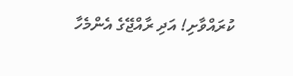ކުރައްވާށި! އަދި ރާއްޖޭގެ އެންމެހާ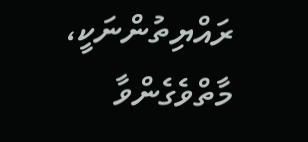ރައްޔިތުންނަކީ، މާތްވެގެންވާ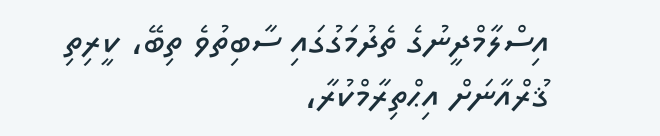އިސްލާމްދީނުގެ ތެދުމަގުގައި ސާބިތުވެ ތިބޭ، ކީރިތި ޤުރްއާނަށް އިޙްތިރާމްކުރާ،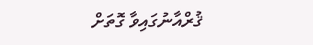ޤުރްއާނުގައިވާ ގޮތަށް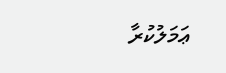ޢަމަލުކުރާ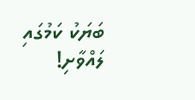ބަޔަކު ކަމުގައި ލައްވާށި!